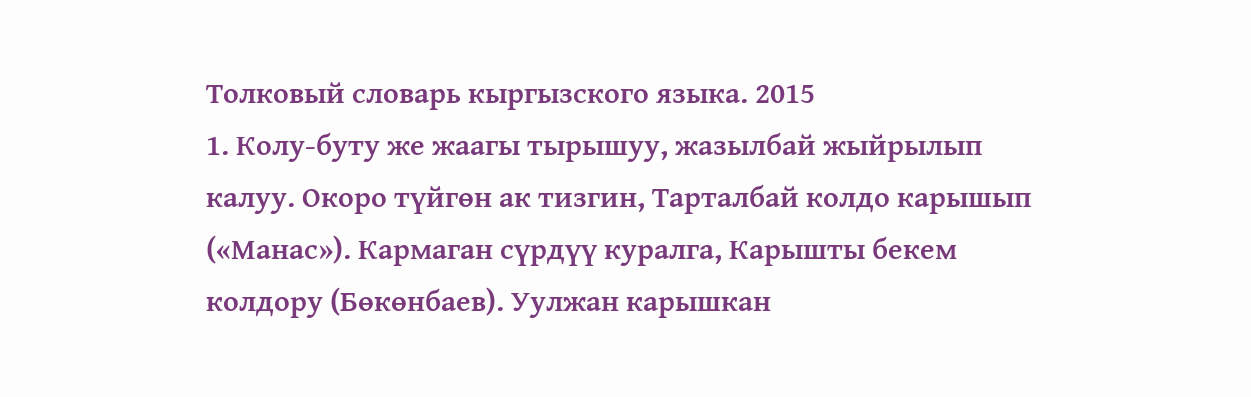Толковый словарь кыргызского языка. 2015
1. Колу-буту же жаагы тырышуу, жазылбай жыйрылып калуу. Окоро түйгөн ак тизгин, Тарталбай колдо карышып («Манас»). Кармаган сүрдүү куралга, Карышты бекем колдору (Бөкөнбаев). Уулжан карышкан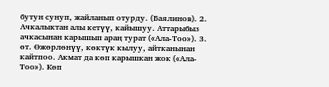бутун сунуп, жайланып отурду. (Баялинов). 2. Ачкалыктан алы кетүү, кайышуу. Аттарыбыз ачкасынан карышып араң турат («Ала-Тоо»). 3. өт. Өжөрлөнүү, көктүк кылуу, айтканынан кайтпоо. Акмат да көп карышкан жок («Ала-Тоо»). Көп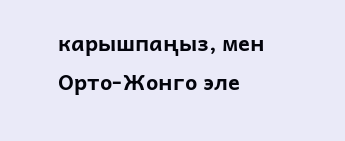карышпаңыз, мен Орто-Жонго эле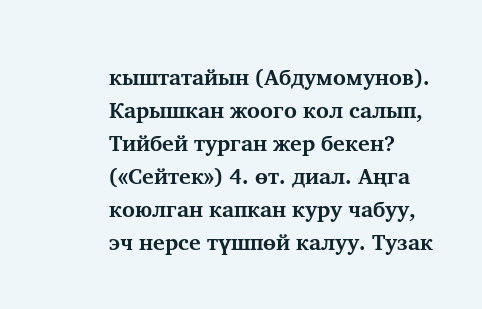кыштатайын (Абдумомунов). Карышкан жоого кол салып, Тийбей турган жер бекен? («Сейтек») 4. өт. диал. Аңга коюлган капкан куру чабуу, эч нерсе түшпөй калуу. Тузак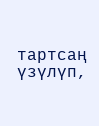тартсаң үзүлүп,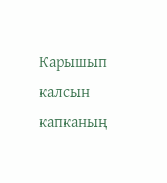Карышып калсын капканың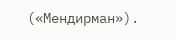(«Мендирман»).